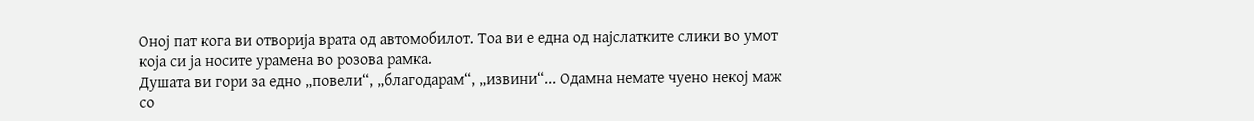Oној пат кога ви отворија врата од автомобилот. Тоа ви е една од најслатките слики во умот која си ја носите урамена во розова рамка.
Душата ви гори за едно „повели“, „благодарам“, „извини“... Одамна немате чуено некој маж со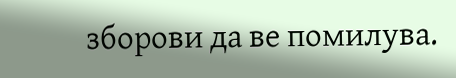зборови да ве помилува.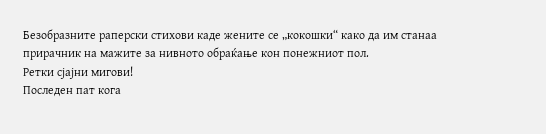Безобразните раперски стихови каде жените се „кокошки“ како да им станаа прирачник на мажите за нивното обраќање кон понежниот пол.
Ретки сјајни мигови!
Последен пат кога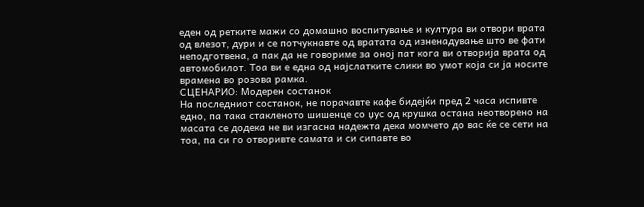еден од ретките мажи со домашно воспитување и култура ви отвори врата од влезот, дури и се потчукнавте од вратата од изненадување што ве фати неподготвена, а пак да не говориме за оној пат кога ви отворија врата од автомобилот. Тоа ви е една од најслатките слики во умот која си ја носите врамена во розова рамка.
СЦЕНАРИО: Модерен состанок
На последниот состанок, не порачавте кафе бидејќи пред 2 часа испивте едно, па така стакленото шишенце со џус од крушка остана неотворено на масата се додека не ви изгасна надежта дека момчето до вас ќе се сети на тоа, па си го отворивте самата и си сипавте во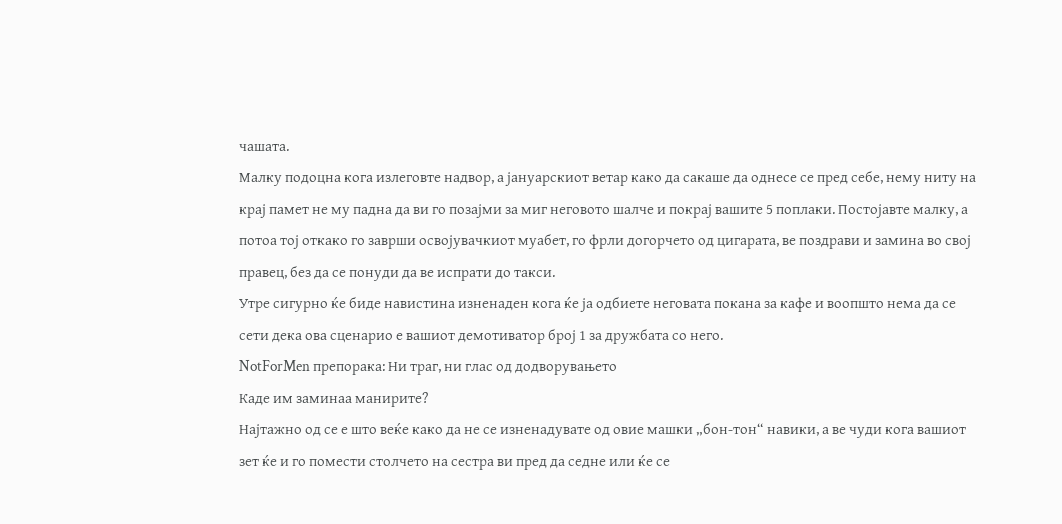чашата.
Малку подоцна кога излеговте надвор, а јануарскиот ветар како да сакаше да однесе се пред себе, нему ниту на крај памет не му падна да ви го позајми за миг неговото шалче и покрај вашите 5 поплаки. Постојавте малку, а потоа тој откако го заврши освојувачкиот муабет, го фрли догорчето од цигарата, ве поздрави и замина во свој правец, без да се понуди да ве испрати до такси.
Утре сигурно ќе биде навистина изненаден кога ќе ја одбиете неговата покана за кафе и воопшто нема да се сети дека ова сценарио е вашиот демотиватор број 1 за дружбата со него.
NotForMen препорака: Ни траг, ни глас од додворувањето
Каде им заминаа манирите?
Најтажно од се е што веќе како да не се изненадувате од овие машки „бон-тон“ навики, а ве чуди кога вашиот зет ќе и го помести столчето на сестра ви пред да седне или ќе се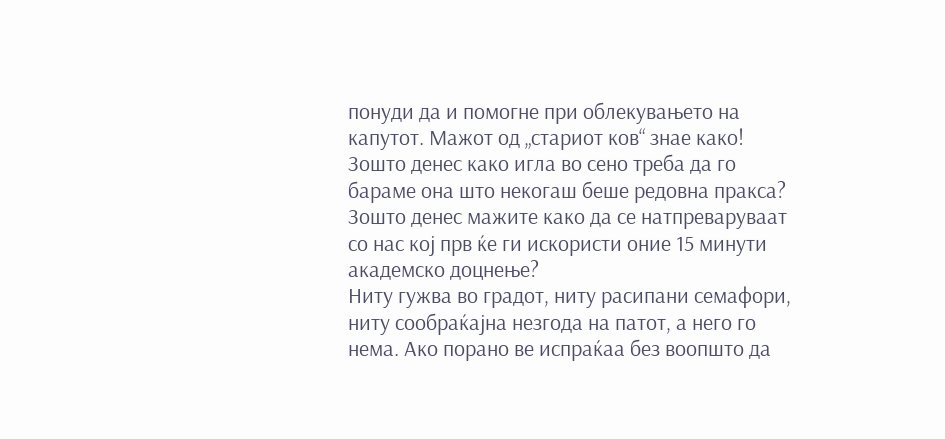понуди да и помогне при облекувањето на капутот. Мажот од „стариот ков“ знае како!
Зошто денес како игла во сено треба да го бараме она што некогаш беше редовна пракса? Зошто денес мажите како да се натпреваруваат со нас кој прв ќе ги искористи оние 15 минути академско доцнење?
Ниту гужва во градот, ниту расипани семафори, ниту сообраќајна незгода на патот, а него го нема. Ако порано ве испраќаа без воопшто да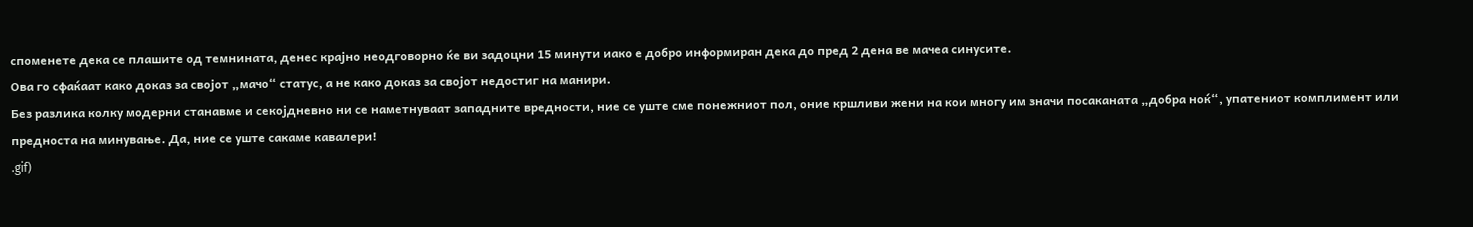споменете дека се плашите од темнината, денес крајно неодговорно ќе ви задоцни 15 минути иако е добро информиран дека до пред 2 дена ве мачеа синусите.
Ова го сфаќаат како доказ за својот „мачо“ статус, а не како доказ за својот недостиг на манири.
Без разлика колку модерни станавме и секојдневно ни се наметнуваат западните вредности, ние се уште сме понежниот пол, оние кршливи жени на кои многу им значи посаканата „добра ноќ“, упатениот комплимент или предноста на минување. Да, ние се уште сакаме кавалери!
.gif)